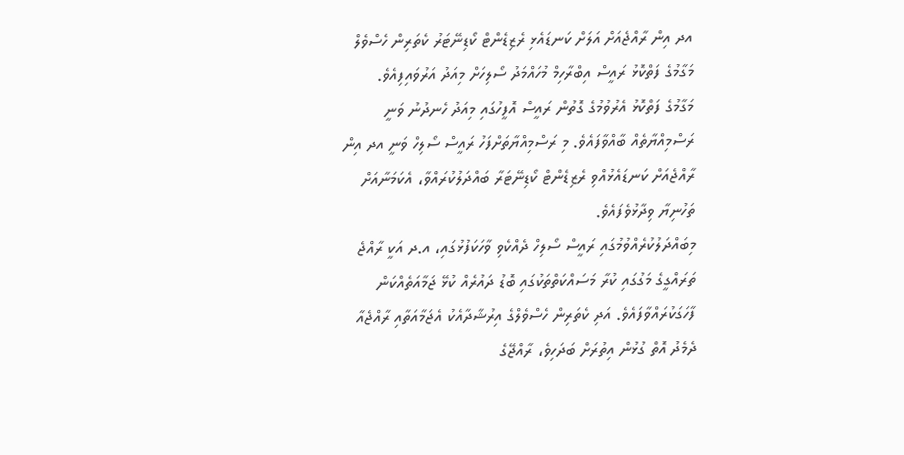އދ އިން ރާއްޖެއަށް އަލަށް ކަނޑައެޅި ރެޒިޑެންޓް ކޯޑިނޭޓަރު ކެތަރިން ހެސްވެލް މަގާމުގެ ފަތްކޮޅު ރައީސް އިބްރާހިމް މުހައްމަދު ސޯލިހަށް މިއަދު އަރުވައިފިއެވެ.
މަގާމުގެ ފަތްކޮޅު އެރުވުމުގެ ގޮތުން ރައީސް އޮފީހުގައި މިއަދު ހެނދުނު ވަނީ ރަސްމިއްޔާތެއް ބާއްވާފައެވެ. މި ރަސްމިއްޔާތަށްފަހު ރައީސް ސޯލިހް ވަނީ އދ އިން ރާއްޖެއަށް ކަނޑައެޅުއްވި ރެޒިޑެންޓް ކޯޑިނޭޓަރާ ބައްދަލުކުރައްވާ، އެކަމަނާއަށް ތަހުނިޔާ ވިދާޅުވެފައެވެ.
މިބައްދަލުކުރެއްވުމުގައި ރައީސް ސޯލިހް ދެއްކެވި ވާހަކަފުޅުގައި، އ.ދ އަކީ ރާއްޖެ ތަރައްގީގެ މަގުގައި ކުރާ މަސައްކަތްތަކުގައި ބޮޑު ދައުރެއް ކުޅޭ ޖަމާއަތެއްކަން ފާހަގަކުރައްވާފައެވެ. އަދި ކެތަރިން ހެސްވެލްގެ އިރުޝާދާއެކު އެޖަމާއަތާއި ރާއްޖެއާ ދެމެދު އޮތް ގުޅުން އިތުރަށް ބަދަހިވެ، ރާއްޖޭގެ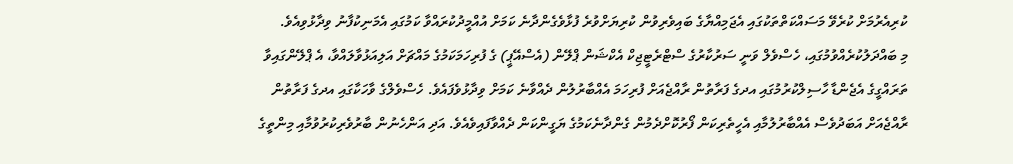ކުރިއެރުމަށް ކުރެވޭ މަސައްކަތްތަކުގައި އެޖަމިއްޔާގެ ބައިވެރިވުން ކުރިޔަށްވުރެ ފުޅާވެގެންދާނެ ކަމަށް އުއްމީދުކުރައްވާ ކަމުގައި އެމަނިކުފާނު ވިދާޅުވިއެވެ.
މި ބައްދަލުކުރެއްވުމުގައި، ހެސްވެލް ވަނީ ސަރުކާރުގެ ސްޓްރެޓީޖިކް އެކްޝަން ޕްލޭން (އެސްއޭޕީ) ގެ ފުރިހަމަކަމުގެ މައްޗަށް އަލިއަޅުވާލައްވާ، އެ ޕްލޭންގައިވާ ތަރައްގީގެ އެޖެންޑާ ހާސިލްކުރުމުގައި އދގެ ފަރާތުން ރާއްޖެއަށް ފުރިހަމަ އެއްބާރުލުން ދެއްވާނެ ކަމަށް ވިދާޅުވެފައެވެ. ހެސްވެލްގެ ވާހަކާގައި އދގެ ފަރާތުން ރާއްޖެއަށް އަބަދުވެސް އެއްބާރުލުމާއި އެހީތެރިކަން ފޯރުކޮށްދެމުން ގެންދާނެކަމުގެ ޔަގީންކަން ދެއްވާފައިވެއެވެ. އަދި އަންހެނުން ބާރުވެރިކުރުވުމާއި މިންތީގެ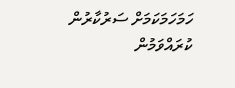ހަމަހަމަކަމަށް ސަރުކާރުން ކުރައްވަމުން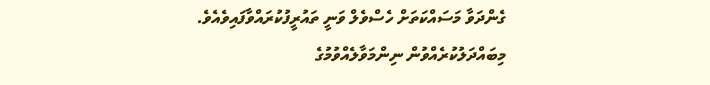ގެންދަވާ މަސައްކަތަށް ހެސްވެލް ވަނީ ތައުރީފުކުރައްވާފައިވެއެވެ.
މިބައްދަލުކުރެއްވުން ނިންމަވާލެއްވުމުގެ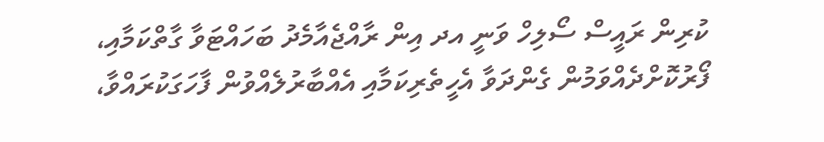ކުރިން ރައީސް ސޯލިހް ވަނީ އދ އިން ރާއްޖެއާމެދު ބަހައްޓަވާ ގާތްކަމާއި، ފޯރުކޮށްދެއްވަމުން ގެންދަވާ އެހީތެރިކަމާއި އެއްބާރުލެއްވުން ފާހަގަކުރައްވާ،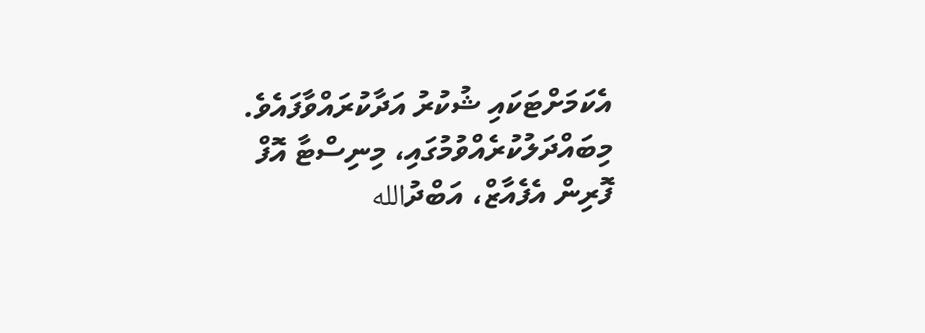އެކަމަށްޓަކައި ޝުކުރު އަދާކުރައްވާފައެވެ.
މިބައްދަލުކުރެއްވުމުގައި، މިނިސްޓާ އޮފް ފޮރިން އެފެއާޒް، އަބްދުالله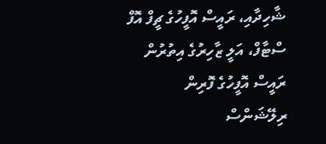ޝާހިދާއި، ރައީސް އޮފީހުގެ ޗީފް އޮފް ސްޓާފް، އަލީ ޒާހިރުގެ އިތުރުން ރައީސް އޮފީހުގެ ފޮރިން ރިލޭޝަންސް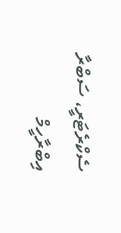ސެކްރެޓަރީ، ސަބްރާ އިބްރާހީމް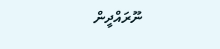ނޫރައްދީން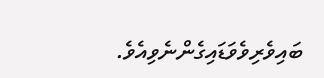ބައިވެރިވެވަޑައިގެންނެވިއެވެ.